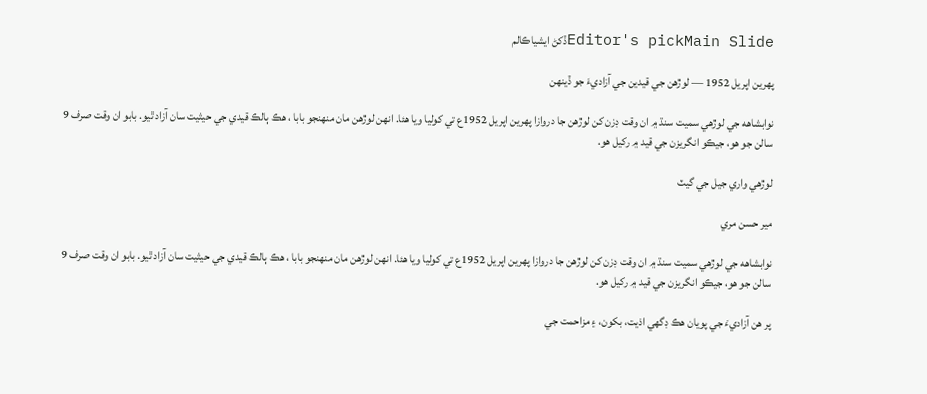Editor's pickMain Slideڏکڻ ايشياڪالم

پهرين اپريل 1952 — لوڙھن جي قيدين جي آزاديءَ جو ڏينهن

نوابشاهه جي لوڙھي سميت سنڌ ۾ ان وقت ڊزن کن لوڙھن جا دروازا پهرين اپريل 1952ع تي کوليا ويا هئا. انهن لوڙھن مان منهنجو بابا ، هڪ ٻالڪ قيدي جي حيثيت سان آزاد ٿيو. بابو ان وقت صرف 9 سالن جو هو، جيڪو انگريزن جي قيد ۾ رکيل هو.

لوڙھي واري جيل جي گيٽ

مير حسن مري

نوابشاهه جي لوڙھي سميت سنڌ ۾ ان وقت ڊزن کن لوڙھن جا دروازا پهرين اپريل 1952ع تي کوليا ويا هئا. انهن لوڙھن مان منهنجو بابا ، هڪ ٻالڪ قيدي جي حيثيت سان آزاد ٿيو. بابو ان وقت صرف 9 سالن جو هو، جيڪو انگريزن جي قيد ۾ رکيل هو.

پر هن آزاديءَ جي پويان هڪ ڊگهي اذيت، بکون، ۽ مزاحمت جي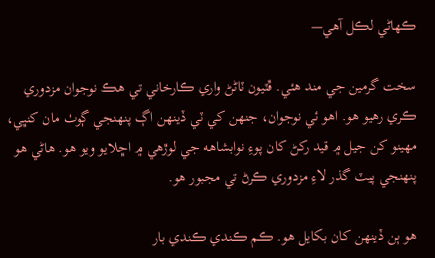ڪهاڻي لڪل آهي—

سخت گرمين جي مند هئي. ڦٽيون ٽاڻڻ واري ڪارخاني تي هڪ نوجوان مزدوري ڪري رهيو هو. اهو ئي نوجوان، جنهن کي ٽي ڏينهن اڳ پنهنجي ڳوٺ مان کنڀي، مهينو کن جيل ۾ قيد رکڻ کان پوءِ نوابشاهه جي لوڙھي ۾ اڇلايو ويو هو. هاڻي هو پنهنجي پيٽ گذر لاءِ مزدوري ڪرڻ تي مجبور هو.

هو ٻن ڏينهن کان بکايل هو. ڪم ڪندي ڪندي بار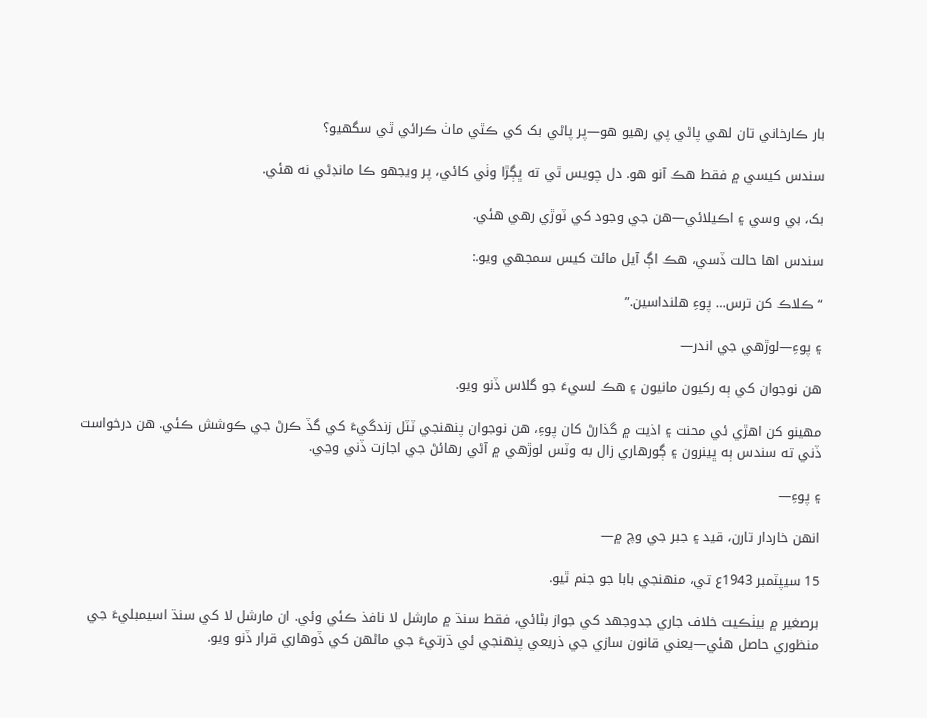بار ڪارخاني تان لهي پاڻي پي رهيو هو—پر پاڻي بک کي ڪٿي ماٺ ڪرائي ٿي سگھيو؟

سندس کيسي ۾ فقط هڪ آنو هو. دل چويس ٿي ته ڀڳڙا وٺي کائي، پر ويجهو ڪا مانڊڻي نه هئي.

بک، بي وسي ۽ اڪيلائي—هن جي وجود کي ٽوڙي رهي هئي.

سندس اها حالت ڏسي، هڪ اڳ آيل مائٽ کيس سمجهي ويو.:

“ڪلاڪ کن ترس… پوءِ هلنداسين.”

۽ پوءِ—لوڙھي جي اندر—

هن نوجوان کي ٻه رکيون مانيون ۽ هڪ لسيءَ جو گلاس ڏنو ويو.

مهينو کن اهڙي ئي محنت ۽ اذيت ۾ گذارڻ کان پوءِ، هن نوجوان پنهنجي ٽٽل زندگيءَ کي گڏ ڪرڻ جي ڪوشش ڪئي. هن درخواست ڏني ته سندس ٻه ڀينرون ۽ ڳورهاري زال به وٽس لوڙھي ۾ آڻي رهائڻ جي اجازت ڏني وڃي.

۽ پوءِ—

انهن خاردار تارن، قيد ۽ جبر جي وچ ۾—

15 سيپٽمبر 1943ع تي، منهنجي بابا جو جنم ٿيو.

برصغير ۾ بيٺڪيت خلاف جاري جدوجهد کي جواز بڻائي، فقط سنڌ ۾ مارشل لا نافذ ڪئي وئي. ان مارشل لا کي سنڌ اسيمبليءَ جي منظوري حاصل هئي—يعني قانون سازي جي ذريعي پنهنجي ئي ڌرتيءَ جي ماڻهن کي ڏوهاري قرار ڏنو ويو.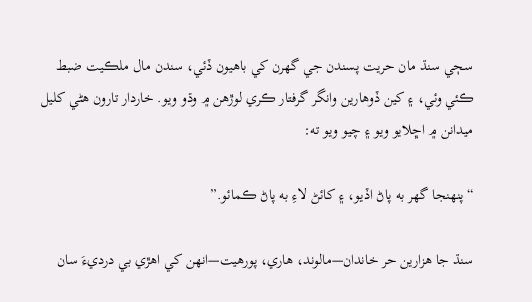سڄي سنڌ مان حريت پسندن جي گهرن کي باهيون ڏئي، سندن مال ملڪيت ضبط ڪئي وئي، ۽ کين ڏوهارين وانگر گرفتار ڪري لوڙھن ۾ وڌو ويو. خاردار تارون هڻي کليل ميدانن ۾ اڇلايو ويو ۽ چيو ويو ته:

“پنهنجا گهر به پاڻ اڏيو، ۽ کائڻ لاءِ به پاڻ ڪمائو.”

سنڌ جا هزارين حر خاندان—مالوند، هاري، پورهيت—انهن کي اهڙي بي درديءَ سان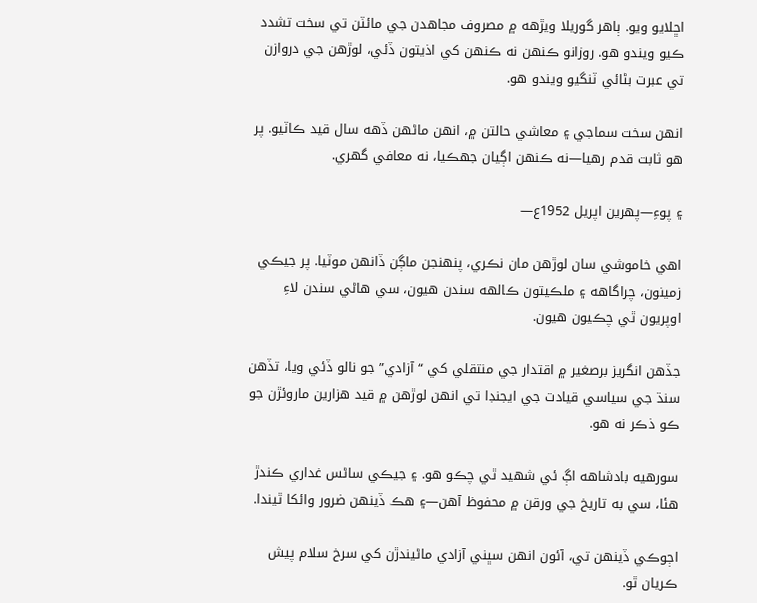اڇلايو ويو. ٻاهر گوريلا ويڙهه ۾ مصروف مجاهدن جي مائٽن تي سخت تشدد ڪيو ويندو هو. روزانو ڪنهن نه ڪنهن کي اذيتون ڏئي، لوڙھن جي دروازن تي عبرت بڻائي ٽنگيو ويندو هو.

انهن سخت سماجي ۽ معاشي حالتن ۾، انهن ماڻهن ڏهه سال قيد ڪاٽيو. پر هو ثابت قدم رهيا—نه ڪنهن اڳيان جهڪيا، نه معافي گهري.

۽ پوءِ—پهرين اپريل 1952ع—

اهي خاموشي سان لوڙھن مان نڪري، پنهنجن ماڳن ڏانهن موٽيا. پر جيڪي زمينون، چراگاهه ۽ ملڪيتون ڪالهه سندن هيون، سي هاڻي سندن لاءِ اوپريون ٿي چڪيون هيون.

جڏهن انگريز برصغير ۾ اقتدار جي منتقلي کي “آزادي” جو نالو ڏئي ويا، تڏهن سنڌ جي سياسي قيادت جي ايجنڊا تي انهن لوڙھن ۾ قيد هزارين ماروئڙن جو ڪو ذڪر نه هو.

سورھيه بادشاهه اڳ ئي شهيد ٿي چڪو هو. ۽ جيڪي ساڻس غداري ڪندڙ هئا، سي به تاريخ جي ورقن ۾ محفوظ آهن—۽ هڪ ڏينهن ضرور وائکا ٿيندا.

اڄوڪي ڏينهن تي، آئون انهن سڀني آزادي ماڻيندڙن کي سرخ سلام پيش ڪريان ٿو.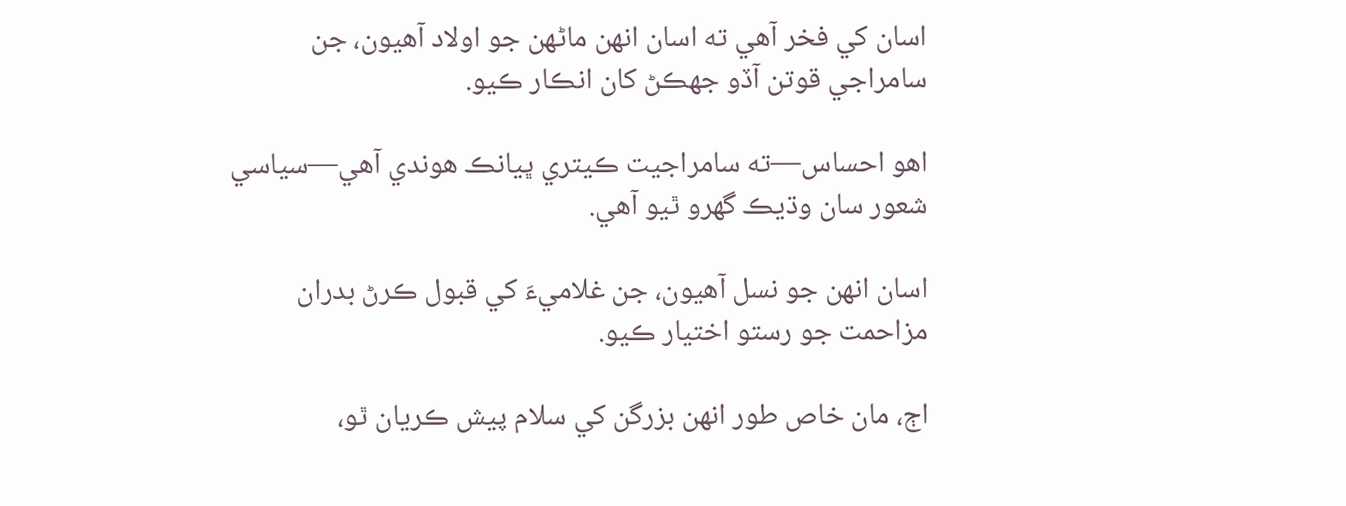اسان کي فخر آهي ته اسان انهن ماڻهن جو اولاد آهيون، جن سامراجي قوتن آڏو جهڪڻ کان انڪار ڪيو.

اهو احساس—ته سامراجيت ڪيتري ڀيانڪ هوندي آهي—سياسي شعور سان وڌيڪ گهرو ٿيو آهي.

اسان انهن جو نسل آهيون، جن غلاميءَ کي قبول ڪرڻ بدران مزاحمت جو رستو اختيار ڪيو.

اڄ، مان خاص طور انهن بزرگن کي سلام پيش ڪريان ٿو،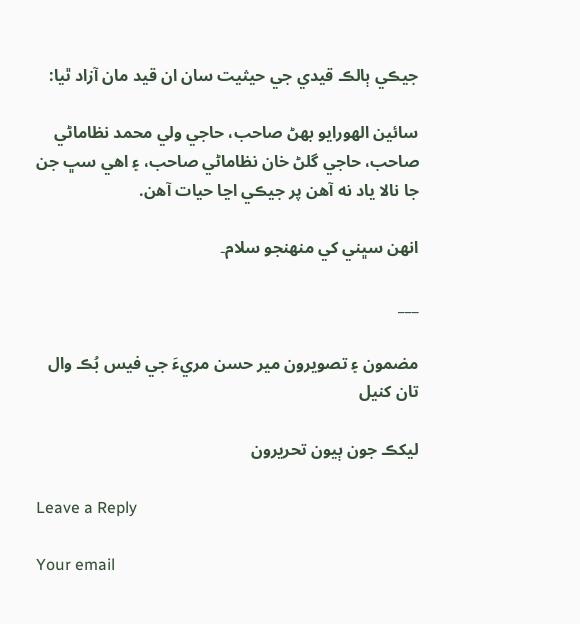جيڪي ٻالڪ قيدي جي حيثيت سان ان قيد مان آزاد ٿيا:

سائين الھورايو بھڻ صاحب، حاجي ولي محمد نظاماڻي صاحب، حاجي گلڻ خان نظاماڻي صاحب، ۽ اهي سڀ جن جا نالا ياد نه آهن پر جيڪي اڃا حيات آهن.

انهن سڀني کي منهنجو سلام۔

___

مضمون ۽ تصويرون مير حسن مريءَ جي فيس بُڪ وال تان کنيل

ليکڪ جون ٻيون تحريرون

Leave a Reply

Your email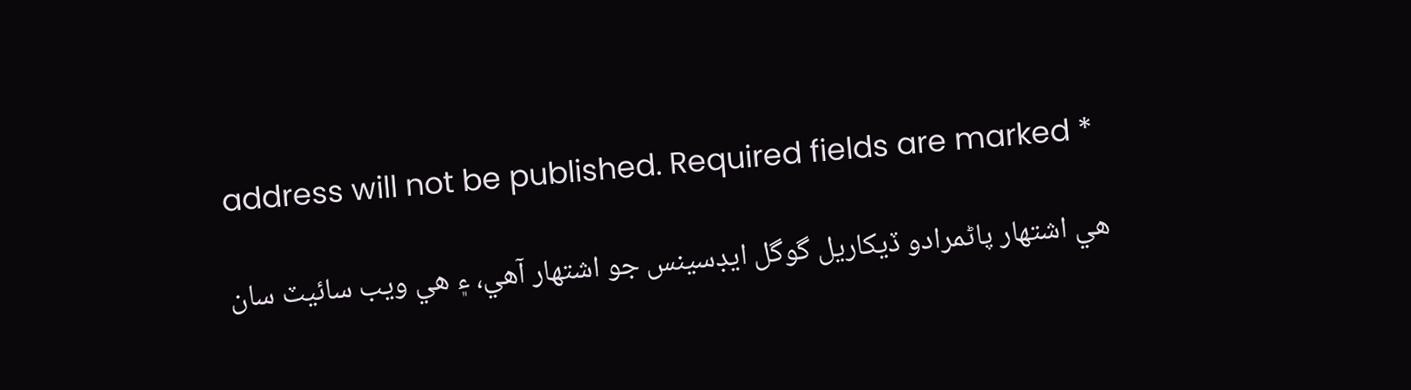address will not be published. Required fields are marked *

هي اشتهار پاڻمرادو ڏيکاريل گوگل ايڊسينس جو اشتهار آهي، ۽ هي ويب سائيٽ سان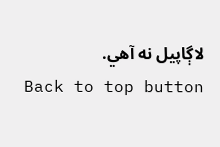لاڳاپيل نه آهي.
Back to top button